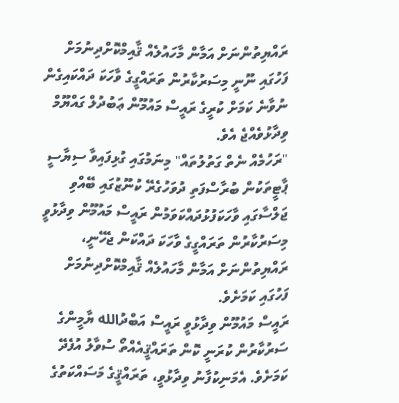ރައްޔިތުންނަށް އަމާން މާހައުލެއް ޤާއިމްކޮށްދިނުމަށް ފަހުގައި ނޫނީ މިސަރުކާރުން ތަރައްގީގެ ވާހަކަ ދައްކައިގެން ނުވާނެ ކަމަށް ކުރީގެ ރައީސް މައުމޫން ޢަބުދުލް ގައްޔޫމް ވިދާޅުވެއްޖެ އެވެ.
"ރަހުމެއް ނެތް ގަތުލުތައް" މިނަމުގައި ގުޅިފައިވާ ސިޔާސީ ޕާޓީތަކުން ބުރާސްފަތި ދުވަހުގެރޭ ކުނޫޒުގައި ބޭއްވި ޖަލްސާގައި ވާހަކަފުޅުދައްކަވަމުން ރައީސް މައުމޫން ވިދާޅުވީ މިސަރުކާރުން ތަރައްގީގެ ވާހަކަ ދައްކަން ޖެހޭނީ، ރައްޔިތުންނަށް އަމާން މާހައުލެއް ޤާއިމްކޮށްދިނުމަށް ފަހުގައި ކަމަށެވެ.
ރައީސް މައުމޫން ވިދާޅުވީ ރައީސް އަބްދުالله ޔާމީންގެ ސަރުކާރުން ކުރަނީ ކޮން ތަރައްޤީއެއްތޯ ސުވާލު އުފެދޭ ކަމަށެވެ. އެމަނިކުފާނު ވިދާޅުވީ، ތަރައްޤީގެ މަސައްކަތުގެ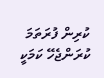ކުރިން ފުރަތަމަ ކުރަންޖެހޭ ކަމަކީ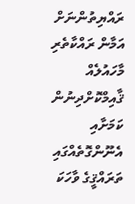ރައްޔިތުންނަށް އަމާން ރައްކާތެރި މާހައުލެއް ޤާއިމްކޮށްދިނުން ކަމަށާއި އެނޫންގޮތެއްގައި ތަރައްޤީގެ ވާހަކަ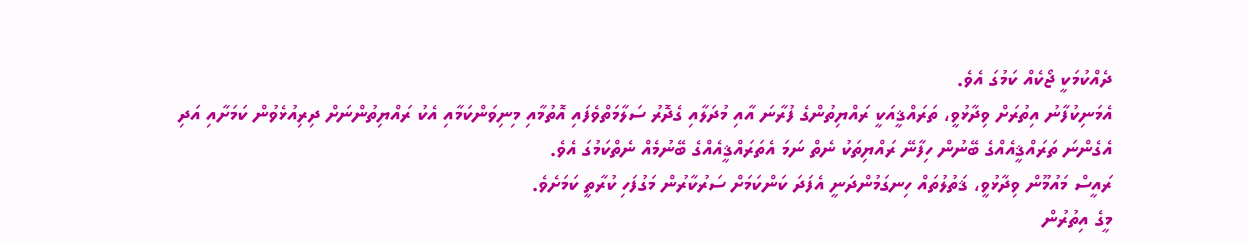ދެއްކުމަކީ ޖޯކެއް ކަމުގަ އެވެ.
އެމަނިކުފާނު އިތުރަށް ވިދާޅުވީ، ތަރައްޤީއަކީ ރައްޔިތުންގެ ފުރާނަ އާއި މުދަލާއި ގެދޮރު ސަލާމަތްވެފައި އޮތުމާއި މިނިވަންކަމާއި އެކު ރައްޔިތުންނަށް ދިރިއުޅެވުން ކަމަށާއި އަދި އެގެންނަ ތަރައްޤީއެއްގެ ބޭނުން ހިފާނޭ ރައްޔިތަކު ނެތް ނަމަ އެތަރައްޤީއެއްގެ ބޭނުމެއް ނެތްކަމުގަ އެވެ.
ރައީސް މައުމޫން ވިދާޅުވީ، ޤަތުލުތައް ހިނގަމުންދަނީ އެފަދަ ކަންކަމަށް ސަރުކާރުން މަގުފަހި ކުރާތީ ކަމަށެވެ.
މީގެ އިތުރުން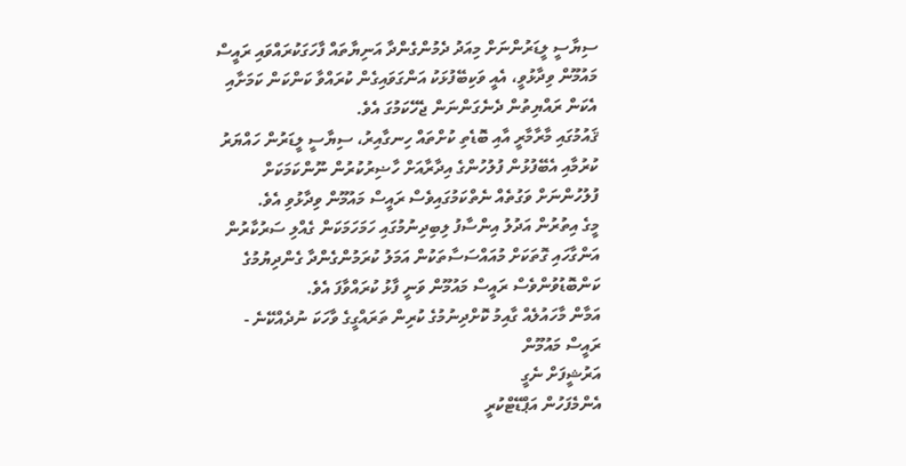ސިޔާސީ ލީޑަރުންނަށް މިއަދު ދެމުންގެންދާ އަނިޔާތައް ފާހަގަކުރައްވައި ރައީސް މައުމޫން ވިދާޅުވީ، އެއީ ވަކިބޭފުޅަކު އަންގަވައިގެން ކުރައްވާ ކަންކަން ކަމަށާއި އެކަން ރައްޔިތުން ދެނެގަންނަން ޖެހޭކަމުގަ އެވެ.
ޤައުމުގައި މާރާމާރީ އާއި ބޮޑެތި ކުށްތައް ހިނގާއިރު، ސިޔާސީ ލީޑަރުން ހައްޔަރު ކުރުމާއި އެބޭފުޅުން ފުލުހުންގެ އިދާރާއަށް ހާޟިރުކުރުން ނޫންކަމަކަށް ފުލުހުންނަށް ވަގުތެއް ނެތްކަމުގައިވެސް ރައީސް މައުމޫން ވިދާޅުވި އެވެ.
މީގެ އިތުރުން އަދުލު އިންސާފު ލިބިދިނުމުގައި ހަމަހަމަކަން ގެއްލި ސަރުކާރުން އަންގާހައި ގޮތަކަށް މުއައްސަސާތަކުން އަމަލު ކުރަމުންގެންދާ ގެންދިޔުމުގެ ކަންބޮޑުވުންވެސް ރައީސް މައުމޫން ވަނީ ފާޅު ކުރައްވާފަ އެވެ.
އަމާން މާހައުލެއް ގާއިމު ކޮށްދިނުމުގެ ކުރިން ތަރައްގީގެ ވާހަކަ ނުދެއްކޭނެ - ރައީސް މައުމޫން
އަރުޝީފަށް ނެގީ
އެންމެފަހުން އަޕްޑޭޓްކުރީ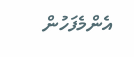އެންމެފަހުން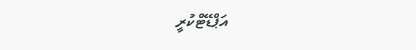އަޕްޑޭޓްކުރީ